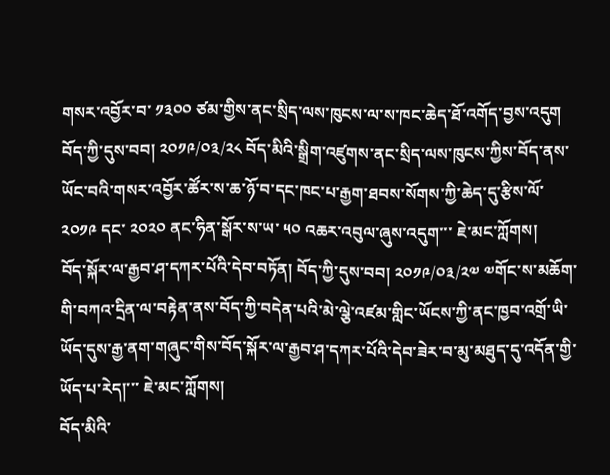གསར་འབྱོར་བ་ ༡༣༠༠ ཙམ་གྱིས་ནང་སྲིད་ལས་ཁུངས་ལ་ས་ཁང་ཆེད་ཐོ་འགོད་བྱས་འདུག བོད་ཀྱི་དུས་བབ། ༢༠༡༩/༠༣/༢༨ བོད་མིའི་སྒྲིག་འཛུགས་ནང་སྲིད་ལས་ཁུངས་ཀྱིས་བོད་ནས་ཡོང་བའི་གསར་འབྱོར་ཚོར་ས་ཆ་ཉོ་བ་དང་ཁང་པ་རྒྱག་ཐབས་སོགས་ཀྱི་ཆེད་དུ་རྩིས་ལོ་ ༢༠༡༩ དང་ ༢༠༢༠ ནང་ཧིན་སྒོར་ས་ཡ་ ༥༠ འཆར་འབུལ་ཞུས་འདུག་་་ ཇེ་མང་ཀློགས།
བོད་སྐོར་ལ་རྒྱབ་ཤ་དཀར་པོའི་དེབ་བཏོན། བོད་ཀྱི་དུས་བབ། ༢༠༡༩/༠༣/༢༧ ༧གོང་ས་མཆོག་གི་བཀའ་དྲིན་ལ་བརྟེན་ནས་བོད་ཀྱི་བདེན་པའི་མེ་ལྕེ་འཛམ་གླིང་ཡོངས་ཀྱི་ནང་ཁྱབ་འགྲོ་ཡི་ཡོད་དུས་རྒྱ་ནག་གཞུང་གིས་བོད་སྐོར་ལ་རྒྱབ་ཤ་དཀར་པོའི་དེབ་ཟེར་བ་མུ་མཐུད་དུ་འདོན་གྱི་ཡོད་པ་རེད།་་་ ཇེ་མང་ཀློགས།
བོད་མིའི་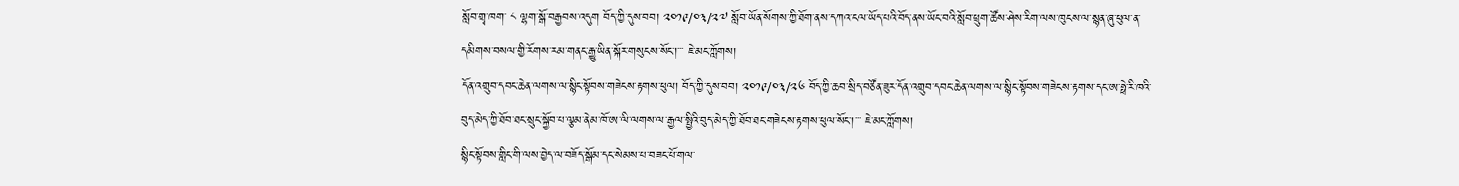སློབ་གྲྭ་ཁག་ ༨ ལྷག་སྒོ་བརྒྱབས་འདུག བོད་ཀྱི་དུས་བབ། ༢༠༡༩/༠༣/༢༧ སློབ་ཡོན་སོགས་ཀྱི་ཐོག་ནས་དཀའ་ངལ་ཡོད་པའི་བོད་ནས་ཡོང་བའི་སློབ་ཕྲུག་ཚོས་ཤེས་རིག་ལས་ཁུངས་ལ་སྙན་ཞུ་ཕུལ་ན་དམིགས་བསལ་གྱི་རོགས་རམ་གནང་རྒྱུ་ཡིན་སྐོར་གསུངས་སོང་།་་་ ཇེ་མང་ཀློགས།
དོན་འགྲུབ་དབང་ཆེན་ལགས་ལ་སྙིང་སྟོབས་གཟེངས་རྟགས་ཕུལ། བོད་ཀྱི་དུས་བབ། ༢༠༡༩/༠༣/༢༦ བོད་ཀྱི་ཆབ་སྲིད་བཙོན་ཟུར་དོན་འགྲུབ་དབང་ཆེན་ལགས་ལ་སྙིང་སྟོབས་གཟེངས་རྟགས་དང་ཨ་ཧྥེ་རི་ཁའི་བུད་མེད་ཀྱི་ཐོབ་ཐང་སྲུང་སྐྱོབ་པ་ལྕམ་ནེམ་ཁོ་ཨ་ལི་ལགས་ལ་རྒྱལ་སྤྱིའི་བུད་མེད་ཀྱི་ཐོབ་ཐང་གཟེངས་རྟགས་ཕུལ་སོང་།་་་ ཇེ་མང་ཀློགས།
སྙིང་སྟོབས་གླིང་གི་ལས་བྱེད་ལ་བཟོད་སྒོམ་དང་སེམས་པ་བཟང་པོ་གལ་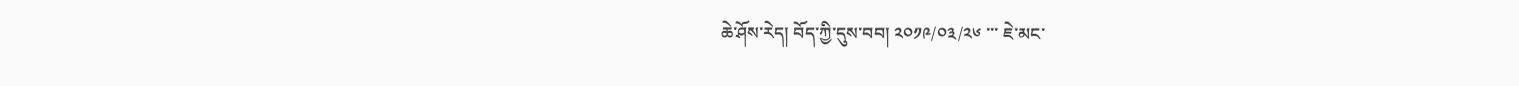ཆེ་ཤོས་རེད། བོད་ཀྱི་དུས་བབ། ༢༠༡༩/༠༣/༢༦ ་་་ ཇེ་མང་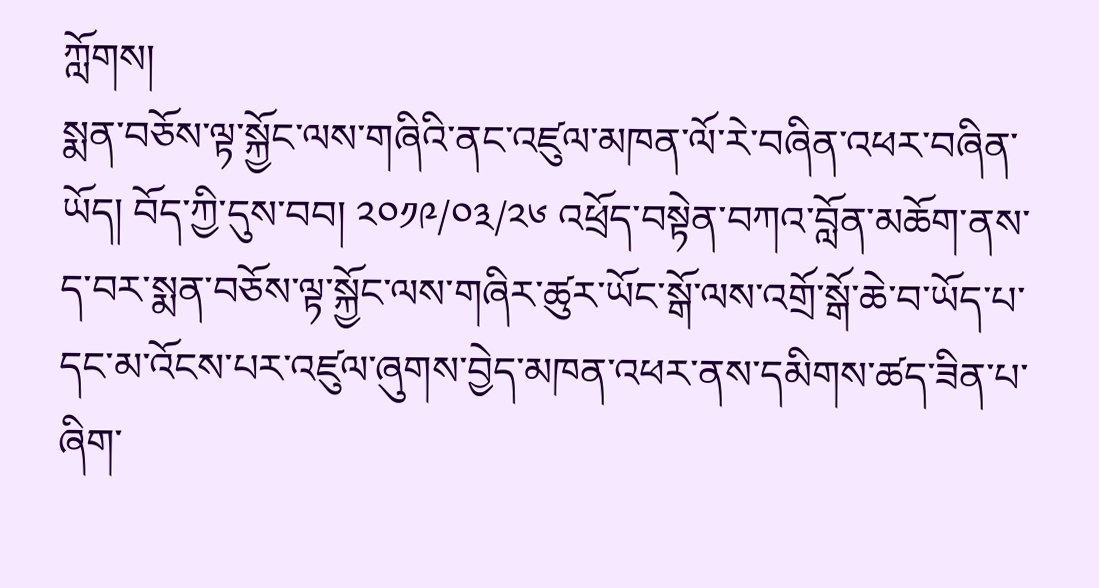ཀློགས།
སྨན་བཅོས་ལྟ་སྐྱོང་ལས་གཞིའི་ནང་འཛུལ་མཁན་ལོ་རེ་བཞིན་འཕར་བཞིན་ཡོད། བོད་ཀྱི་དུས་བབ། ༢༠༡༩/༠༣/༢༦ འཕྲོད་བསྟེན་བཀའ་བློན་མཆོག་ནས་ད་བར་སྨན་བཅོས་ལྟ་སྐྱོང་ལས་གཞིར་ཚུར་ཡོང་སྒོ་ལས་འགྲོ་སྒོ་ཆེ་བ་ཡོད་པ་དང་མ་འོངས་པར་འཛུལ་ཞུགས་བྱེད་མཁན་འཕར་ནས་དམིགས་ཚད་ཟིན་པ་ཞིག་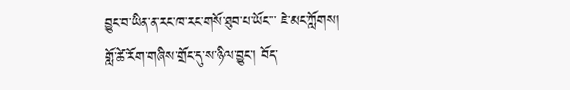བྱུང་བ་ཡིན་ན་རང་ཁ་རང་གསོ་ཐུབ་པ་ཡོང་་་ ཇེ་མང་ཀློགས།
གློ་ཚེ་རོག་གཞིས་གྲོང་དུ་ས་ཉིལ་བྱུང་། བོད་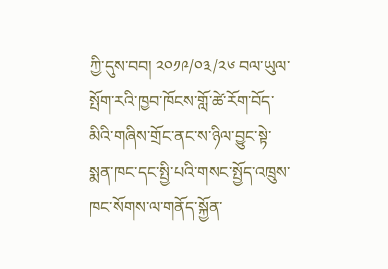ཀྱི་དུས་བབ། ༢༠༡༩/༠༣/༢༦ བལ་ཡུལ་སྤོག་རའི་ཁྱབ་ཁོངས་གློ་ཚེ་རོག་བོད་མིའི་གཞིས་གྲོང་ནང་ས་ཉིལ་བྱུང་སྟེ་སྨན་ཁང་དང་སྤྱི་པའི་གསང་སྤྱོད་འཁྲུས་ཁང་སོགས་ལ་གནོད་སྐྱོན་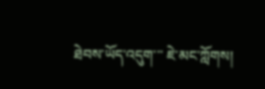ཐེབས་ཡོད་འདུག་་་ ཇེ་མང་ཀློགས།